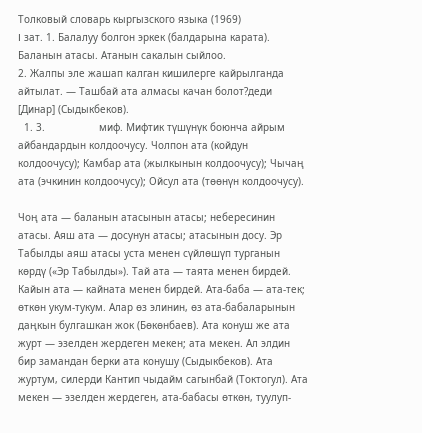Толковый словарь кыргызского языка (1969)
I зат. 1. Балалуу болгон эркек (балдарына карата). Баланын атасы. Атанын сакалын сыйлоо.
2. Жалпы эле жашап калган кишилерге кайрылганда айтылат. — Ташбай ата алмасы качан болот?деди [Динар] (Сыдыкбеков).
  1. 3.                  миф. Мифтик түшүнүк боюнча айрым айбандардын колдоочусу. Чолпон ата (койдун колдоочусу); Камбар ата (жылкынын колдоочусу); Чычаң ата (эчкинин колдоочусу); Ойсул ата (төөнүн колдоочусу).

Чоң ата — баланын атасынын атасы; небересинин атасы. Аяш ата — досунун атасы; атасынын досу. Эр Табылды аяш атасы уста менен сүйлөшүп турганын көрдү («Эр Табылды»). Тай ата — таята менен бирдей. Кайын ата — кайната менен бирдей. Ата-баба — ата-тек; өткөн укум-тукум. Алар өз элинин, өз ата-бабаларынын даңкын булгашкан жок (Бөкөнбаев). Ата конуш же ата журт — эзелден жердеген мекен; ата мекен. Ал элдин бир замандан берки ата конушу (Сыдыкбеков). Ата журтум, силерди Кантип чыдайм сагынбай (Токтогул). Ата мекен — эзелден жердеген, ата-бабасы өткөн, туулуп-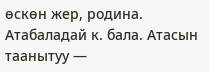өскөн жер, родина. Атабаладай к. бала. Атасын таанытуу —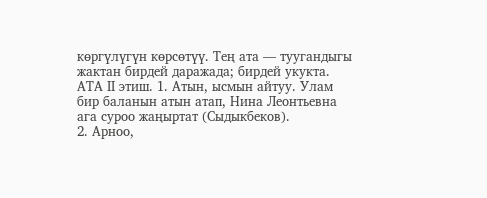көргүлүгүн көрсөтүү. Тең ата — туугандыгы жактан бирдей даражада; бирдей укукта.
АТА II этиш. 1. Атын, ысмын айтуу. Улам бир баланын атын атап, Нина Леонтьевна ага суроо жаңыртат (Сыдыкбеков).
2. Арноо,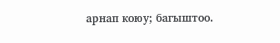арнап коюу; багыштоо.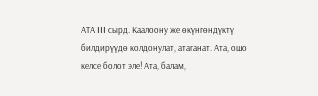АТА III сырд. Каалоону же өкүнгөндүктү билдирүүдө колдонулат, атаганат. Ата, ошо келсе болот эле! Ата, балам,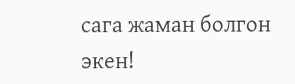сага жаман болгон экен!